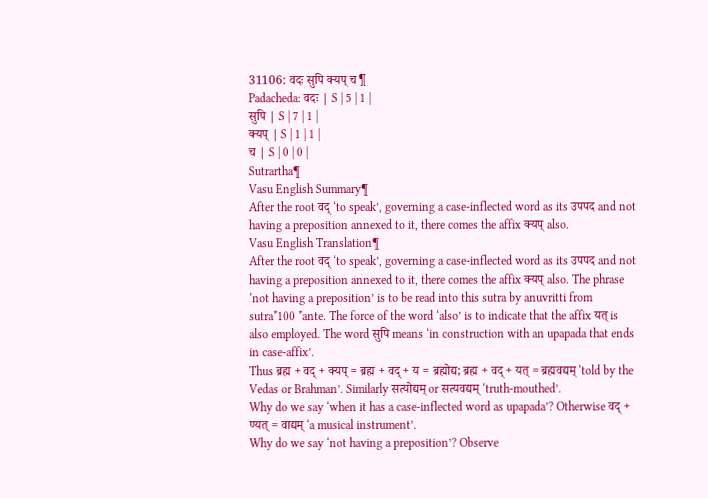31106: वदः सुपि क्यप् च¶
Padacheda: वदः | S | 5 | 1 |
सुपि | S | 7 | 1 |
क्यप् | S | 1 | 1 |
च | S | 0 | 0 |
Sutrartha¶
Vasu English Summary¶
After the root वद् ‘to speak’, governing a case-inflected word as its उपपद and not having a preposition annexed to it, there comes the affix क्यप् also.
Vasu English Translation¶
After the root वद् ‘to speak’, governing a case-inflected word as its उपपद and not having a preposition annexed to it, there comes the affix क्यप् also. The phrase ‘not having a preposition’ is to be read into this sutra by anuvritti from sutra*100 *ante. The force of the word ‘also’ is to indicate that the affix यत् is also employed. The word सुपि means ‘in construction with an upapada that ends in case-affix’.
Thus ब्रह्म + वद् + क्यप् = ब्रह्म + वद् + य = ब्रह्मोद्य; ब्रह्म + वद् + यत् = ब्रह्मवद्यम् ‘told by the Vedas or Brahman’. Similarly सत्योद्यम् or सत्यवद्यम् ‘truth-mouthed’.
Why do we say ‘when it has a case-inflected word as upapada’? Otherwise वद् + ण्यत् = वाद्यम् ‘a musical instrument’.
Why do we say ‘not having a preposition’? Observe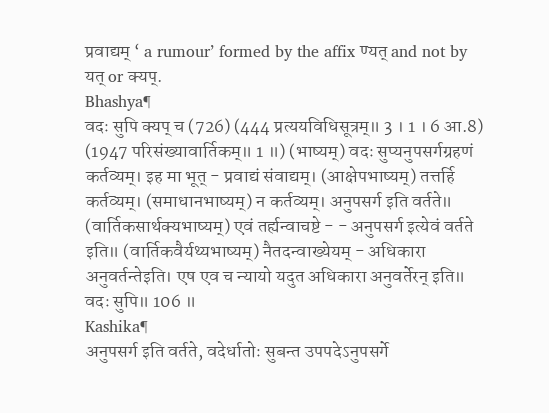प्रवाद्यम् ‘ a rumour’ formed by the affix ण्यत् and not by यत् or क्यप्.
Bhashya¶
वदः सुपि क्यप् च (726) (444 प्रत्ययविधिसूत्रम्॥ 3 । 1 । 6 आ.8) (1947 परिसंख्यावार्तिकम्॥ 1 ॥) (भाष्यम्) वदः सुप्यनुपसर्गग्रहणं कर्तव्यम्। इह मा भूत् - प्रवाद्यं संवाद्यम्। (आक्षेपभाष्यम्) तत्तर्हि कर्तव्यम्। (समाधानभाष्यम्) न कर्तव्यम्। अनुपसर्ग इति वर्तते॥ (वार्तिकसार्थक्यभाष्यम्) एवं तर्ह्यन्वाचष्टे - - अनुपसर्ग इत्येवं वर्तते इति॥ (वार्तिकवैर्यथ्यभाष्यम्) नैतदन्वाख्येयम् - अधिकारा अनुवर्तन्तेइति। एष एव च न्यायो यदुत अधिकारा अनुवर्तेरन् इति॥ वदः सुपि॥ 106 ॥
Kashika¶
अनुपसर्ग इति वर्तते, वदेर्धातोः सुबन्त उपपदेऽनुपसर्गे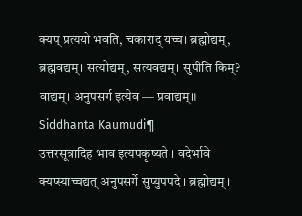क्यप् प्रत्ययो भवति, चकाराद् यच्च। ब्रह्मोद्यम्, ब्रह्मवद्यम्। सत्योद्यम्, सत्यवद्यम्। सुपीति किम्? वाद्यम्। अनुपसर्ग इत्येव — प्रवाद्यम्॥
Siddhanta Kaumudi¶
उत्तरसूत्रादिह भाव इत्यपकृष्यते । वदेर्भावे क्यप्स्याच्चद्यत् अनुपसर्गे सुप्युपपदे । ब्रह्मोद्यम् ।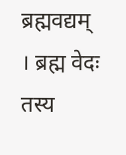ब्रह्मवद्यम् । ब्रह्म वेदः तस्य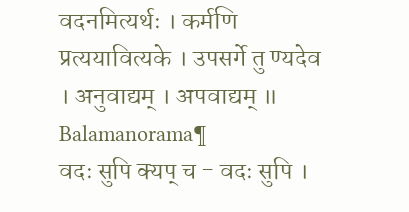वदनमित्यर्थः । कर्मणि प्रत्ययावित्यके । उपसर्गे तु ण्यदेव । अनुवाद्यम् । अपवाद्यम् ॥
Balamanorama¶
वदः सुपि क्यप् च - वदः सुपि ।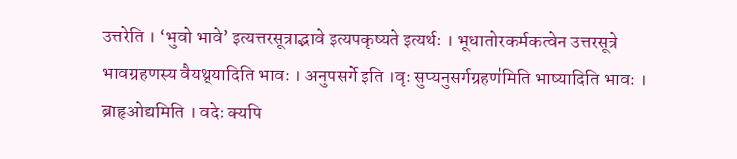उत्तरेति । ‘भुवो भावे’ इत्यत्तरसूत्राद्भावे इत्यपकृष्यते इत्यर्थः । भूधातोरकर्मकत्वेन उत्तरसूत्रे भावग्रहणस्य वैयथ्र्यादिति भावः । अनुपसर्गे इति ।वृः सुप्यनुसर्गग्रहण॑मिति भाष्यादिति भावः । ब्राहृओद्यमिति । वदेः क्यपि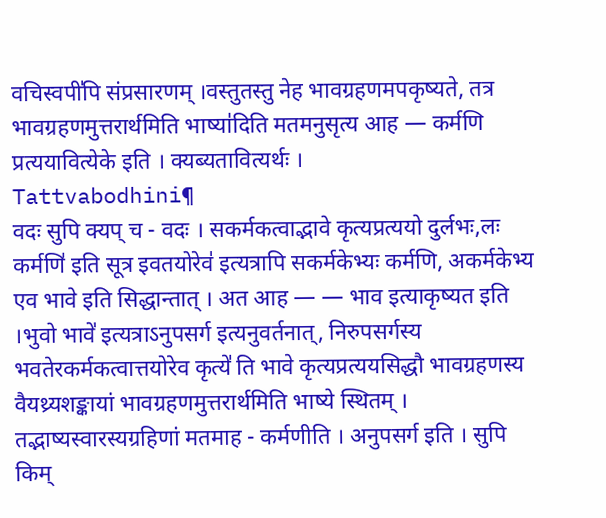वचिस्वपी॑पि संप्रसारणम् ।वस्तुतस्तु नेह भावग्रहणमपकृष्यते, तत्र भावग्रहणमुत्तरार्थमिति भाष्या॑दिति मतमनुसृत्य आह — कर्मणि प्रत्ययावित्येके इति । क्यब्यतावित्यर्थः ।
Tattvabodhini¶
वदः सुपि क्यप् च - वदः । सकर्मकत्वाद्भावे कृत्यप्रत्ययो दुर्लभः,लः कर्मणि॑ इति सूत्र इवतयोरेव॑ इत्यत्रापि सकर्मकेभ्यः कर्मणि, अकर्मकेभ्य एव भावे इति सिद्धान्तात् । अत आह — — भाव इत्याकृष्यत इति ।भुवो भावे॑ इत्यत्राऽनुपसर्ग इत्यनुवर्तनात्, निरुपसर्गस्य भवतेरकर्मकत्वात्तयोरेव कृत्ये॑ ति भावे कृत्यप्रत्ययसिद्धौ भावग्रहणस्य वैयथ्र्यशङ्कायां भावग्रहणमुत्तरार्थमिति भाष्ये स्थितम् । तद्भाष्यस्वारस्यग्रहिणां मतमाह - कर्मणीति । अनुपसर्ग इति । सुपि किम्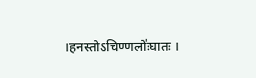।हनस्तोऽचिण्णलोः॑घातः ।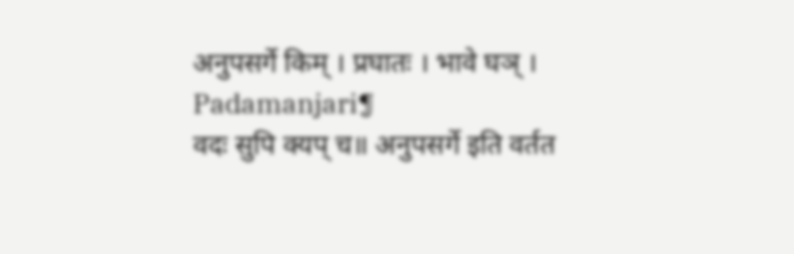अनुपसर्गे किम् । प्रघातः । भावे घञ् ।
Padamanjari¶
वदः सुपि क्यप् च॥ अनुपसर्गे इति वर्तत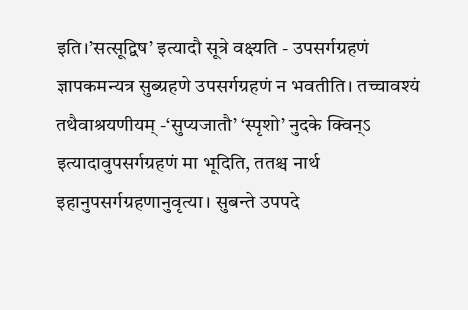इति।’सत्सूद्विष’ इत्यादौ सूत्रे वक्ष्यति - उपसर्गग्रहणं ज्ञापकमन्यत्र सुब्ग्रहणे उपसर्गग्रहणं न भवतीति। तच्चावश्यं तथैवाश्रयणीयम् -‘सुप्यजातौ’ ‘स्पृशो’ नुदके क्विन्ऽ इत्यादावुपसर्गग्रहणं मा भूदिति, ततश्च नार्थ इहानुपसर्गग्रहणानुवृत्या। सुबन्ते उपपदे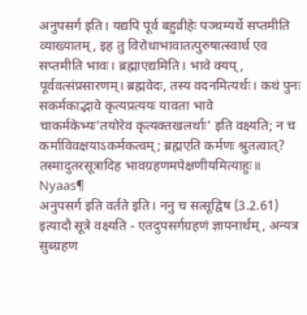अनुपसर्ग इति। यद्यपि पूर्व बहुव्रीहेः पञ्चम्यर्थे सप्तमीति व्याख्यातम्, इह तु विरोधाभावातत्पुरुषात्स्वार्थ एव सप्तमीति भावः। ब्रह्माएद्यमिति। भावे क्यप्, पूर्ववत्संप्रसारणम्। ब्रह्मवेदः, तस्य वदनमित्यर्थः। कथं पुनः सकर्मकाद्भावे कृत्यप्रत्ययः यावता भावे चाकर्मकेभ्यः’तयोरेव कृत्यक्तखलर्थाः’ इति वक्ष्यति; न च कर्माविवक्षयाऽकर्मकत्वम्; ब्रह्मएति कर्मणः श्रुतत्वात्? तस्मादुतरसूत्रादिह भावग्रहणमपेक्षणीयमित्याहुः॥
Nyaas¶
अनुपसर्ग इति वर्तते इति। ननु च सत्सूद्विष (3.2.61) इत्यादौ सूत्रे वक्ष्यति - एतदुपसर्गग्रहणं ज्ञापनार्थम्, अन्यत्र सुब्ग्रहण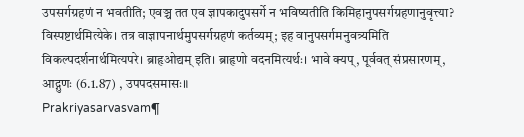उपसर्गग्रहणं न भवतीति; एवञ्च तत एव ज्ञापकादुपसर्गे न भविष्यतीति किमिहानुपसर्गग्रहणानुवृत्त्या? विस्पष्टार्थमित्येके। तत्र वाज्ञापनार्थमुपसर्गग्रहणं कर्तव्यम्; इह वानुपसर्गमनुवत्र्यमिति विकल्पदर्शनार्थमित्यपरे। ब्राहृओद्यम् इति। ब्राहृणो वदनमित्यर्थः। भावे क्यप्, पूर्ववत् संप्रसारणम्, आद्गुणः (6.1.87) , उपपदसमासः॥
Prakriyasarvasvam¶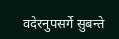वदेरनुपसर्गे सुबन्ते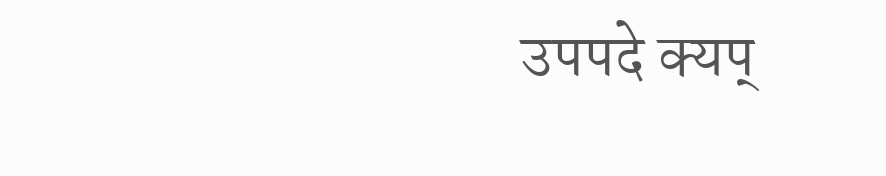उपपदे क्यप्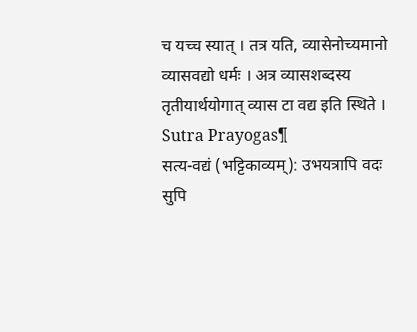च यच्च स्यात् । तत्र यति, व्यासेनोच्यमानो व्यासवद्यो धर्मः । अत्र व्यासशब्दस्य तृतीयार्थयोगात् व्यास टा वद्य इति स्थिते ।
Sutra Prayogas¶
सत्य-वद्यं (भट्टिकाव्यम्): उभयत्रापि वदः सुपि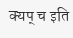क्यप् च इति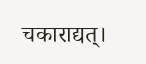चकाराद्यत्।